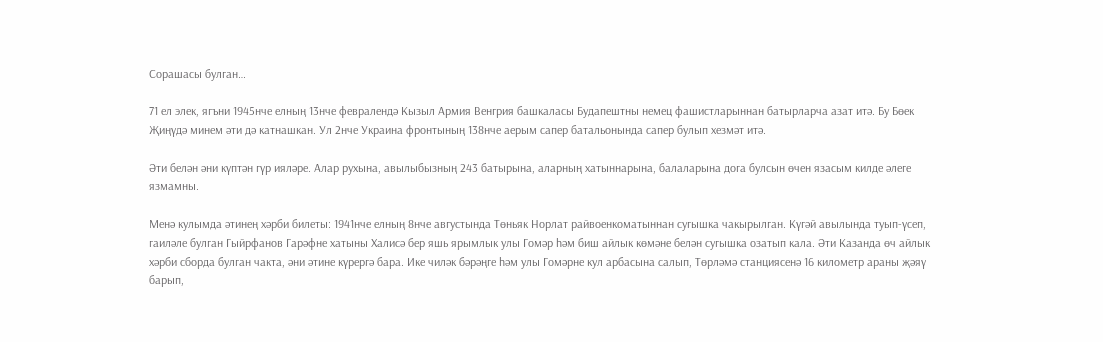Сорашасы булган…

71 ел элек, ягъни 1945нче елның 13нче февралендә Кызыл Армия Венгрия башкаласы Будапештны немец фашистларыннан батырларча азат итә. Бу Бөек Җиңүдә минем әти дә катнашкан. Ул 2нче Украина фронтының 138нче аерым сапер батальонында сапер булып хезмәт итә.

Әти белән әни күптән гүр ияләре. Алар рухына, авылыбызның 243 батырына, аларның хатыннарына, балаларына дога булсын өчен язасым килде әлеге язмамны.

Менә кулымда әтинең хәрби билеты: 1941нче елның 8нче августында Төньяк Норлат райвоенкоматыннан сугышка чакырылган. Күгәй авылында туып-үсеп, гаиләле булган Гыйрфанов Гарәфне хатыны Халисә бер яшь ярымлык улы Гомәр һәм биш айлык көмәне белән сугышка озатып кала. Әти Казанда өч айлык хәрби сборда булган чакта, әни әтине күрергә бара. Ике чиләк бәрәңге һәм улы Гомәрне кул арбасына салып, Төрләмә станциясенә 16 километр араны җәяү барып,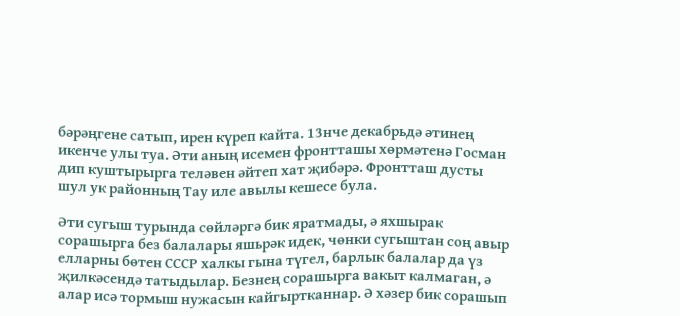бәрәңгене сатып, ирен күреп кайта. 13нче декабрьдә әтинең икенче улы туа. Әти аның исемен фронтташы хөрмәтенә Госман дип куштырырга теләвен әйтеп хат җибәрә. Фронтташ дусты шул ук районның Тау иле авылы кешесе була.

Әти сугыш турында сөйләргә бик яратмады, ә яхшырак сорашырга без балалары яшьрәк идек, чөнки сугыштан соң авыр елларны бөтен СССР халкы гына түгел, барлык балалар да үз җилкәсендә татыдылар. Безнең сорашырга вакыт калмаган, ә алар исә тормыш нужасын кайгыртканнар. Ә хәзер бик сорашып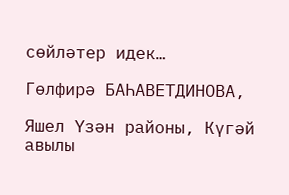сөйләтер идек…

Гөлфирә БАҺАВЕТДИНОВА,

Яшел Үзән районы, Күгәй авылы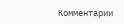Комментарии